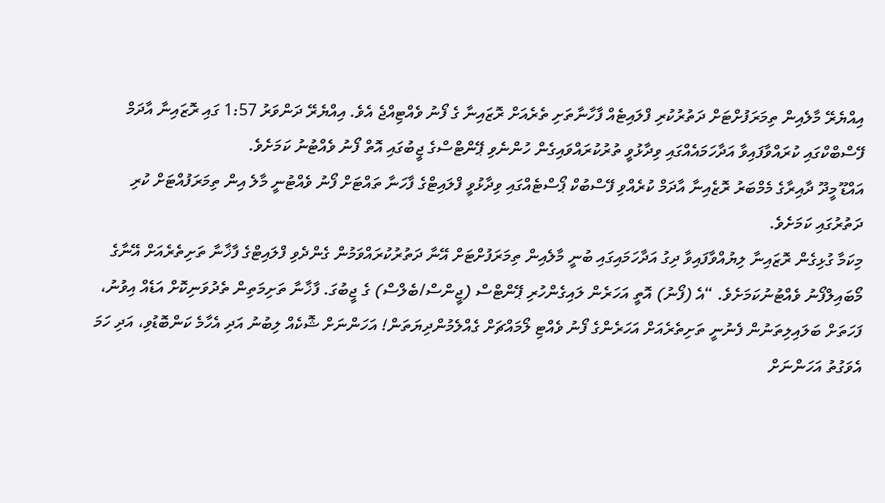އިއްޔެރޭ މާލެއިން ތިމަރަފުށްޓަށް ދަތުރުކުރި ފްލައިޓެއް ފާހާނާތަށި ތެރެއަށް ރޮޒައިނާ ގެ ފޯނު ވެއްޓިއްޖެ އެވެ. އިއްޔެރޭ ދަންވަރު 1:57 ގައި ރޮޒައިނާ އާދަމް ފޭސްބްކްގައި ކުރައްވާފައިވާ އަދާހަމައެއްގައި ވިދާޅުވީ ތުރުކުރައްވައިގެން ހުންނެވި ޕޭންޓްސްގެ ޖީބުގައި އޮތް ފޯނު ވެއްޓުނު ކަމަށެވެ.
އައްޑޫ މީދޫ ދާއިރާގެ މެމްބަރު ރޮޒެއިނާ އާދަމް ކުރެއްވި ފޭސްބުކް ޕޯސްޓެއްގައި ވިދާޅުވީ ފްލައިޓްގެ ފާހަނާ ތައްޓަށް ފޯނު ވެއްޓުނީ މާލެ އިން ތިމަރަފުއްޓަށް ކުރި ދަތުރުގައި ކަމަށެވެ.
މިކަމާ ގުޅިގެން ރޮޒައިނާ ލިޔުއްވާފައިވާ ދިގު އަދާހަމައިގައި ބުނީ މާލެއިން ތިމަރަފުށްޓަށް އޭނާ ދަތުރުކުރައްވަމުން ގެންދެވި ފްލައިޓްގެ ފާޚާނާ ތަށިތެރެއަށް އޭނާގެ މޯބައިލްފޯނު ވެއްޓުނުކަމަށެވެ. “އެ (ފޯނު) އޮތީ އަހަރެން ލައިގެންހުރި ޕޭންޓްސް (ޖީންސް/ބެލްސް) ގެ ޖީބުގަ. ފާޚާނާ ތަށިމަތިން ތެދުވަނިކޮށް އަޑެއް އިވުނު، ފަހަތަށް ބަލައިލިތަނުން ފެނުނީ ތަށިތެރެއަށް އަހަރެންގެ ފޯނު ވެއްޓި ލޯމައްޗަށް ގެއްލެމުންދިޔަތަން! އަހަންނަށް ޝޮކެއް ލިބުނު އަދި އެހާމެ ކަންބޮޑުވި، އަދި ހަމަ އެވަގުތު އަހަންނަށް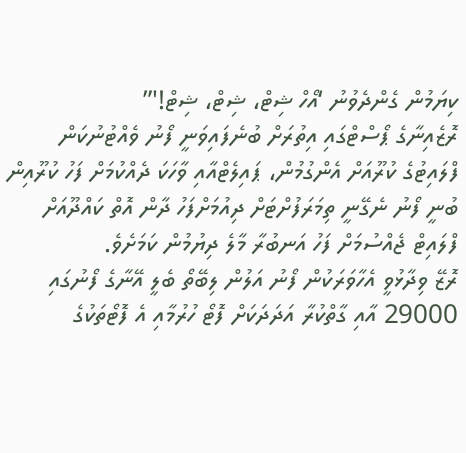ކިޔަމުން ގެންދެވުނު ‘އޯހް ޝިޓް، ޝިޓް، ޝިޓް!'”
ރޮޒެއިނާގެ ޕޯސްޓްގައި އިތުރަށް ބުނެފައިވަނީ ފޯނު ވެއްޓުނުކަން ފްލައިޓުގެ ކުރޫއަށް އެންގުމުން، ޕައިލެޓްއާއި ވާހަކަ ދެއްކުމަށް ފަހު ކުރޫއިން ބުނީ ފޯނު ނެގޭނީ ތިމަރަފުށްޓަށް ދިއުމަށްފަހު ދާން އޮތް ކައްދޫއަށް ފްލައިޓް ޖެއްސުމަށް ފަހު އަނބުރާ މާލެ ދިޔުމުން ކަމަށެވެ.
ރޮޒޭ ވިދާޅުވީ އެހާވަރަކުން ފޯނު އަލުން ލިބޭތޯ ބެލީ އޭނާގެ ފޯނުގައި 29000 އާއި ގާތްކުރާ އަދަދަކަށް ފޮޓޯ ހުރުމާއި އެ ފޮޓޯތަކުގެ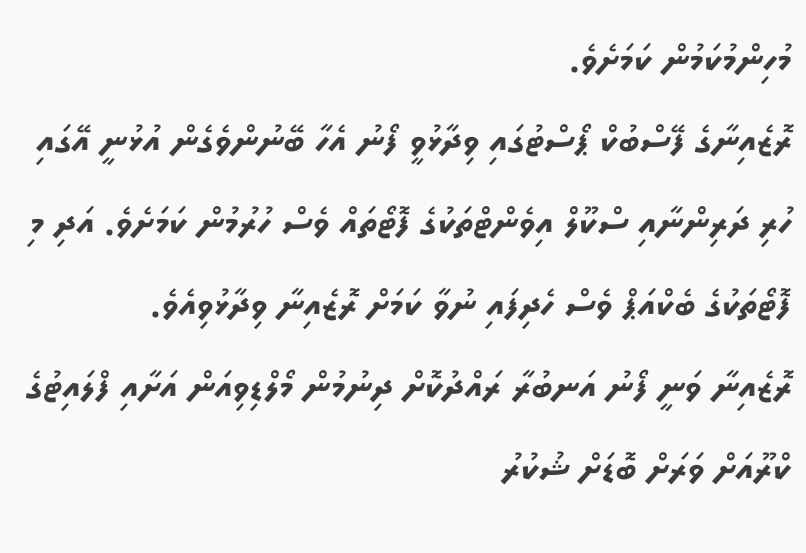މުހިންމުކަމުން ކަމަށެވެ.
ރޮޒެއިނާގެ ފޭސްބުކް ޕޯސްޓުގައި ވިދާޅުވީ ފޯނު އެހާ ބޭނުންވެގެން އުޅުނީ އޭގައި ހުރި ދަރިންނާއި ސްކޫލް އިވެންޓްތަކުގެ ފޮޓޯތައް ވެސް ހުރުމުން ކަމަށެވެ. އަދި މި ފޮޓޯތަކުގެ ބެކްއަޕް ވެސް ހެދިފައި ނުވާ ކަމަށް ރޮޒެއިނާ ވިދާޅުވިއެވެ.
ރޮޒެއިނާ ވަނީ ފޯނު އަނބުރާ ރައްދުކޮށް ދިނުމުން މޯލްޑިވިއަން އަށާއި ފްލައިޓުގެ ކްރޫއަށް ވަރަށް ބޮޑަށް ޝުކުރު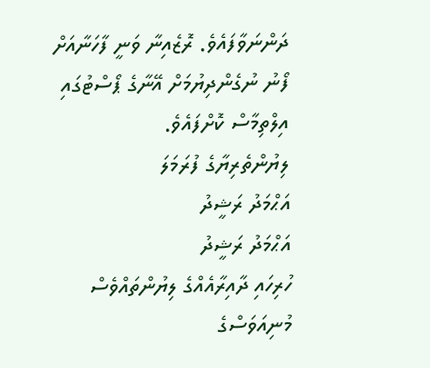ދަންނަވާފައެވެ. ރޮޒެއިނާ ވަނީ ފާހަނާއަށް ފޯނު ނުގެންދިޔުމަށް އޭނާގެ ޕޯސްޓުގައި އިލްތިމާސް ކޮށްފައެވެ.
ލިޔުންތެރިޔާގެ ފުރަމަލަ
އަޙްމަދު ރަޝީދު
އަޙްމަދު ރަޝީދު
ހުރިހައި ދާއިރާއެއްގެ ލިޔުންތައްވެސް މުނިއަވަސްގެ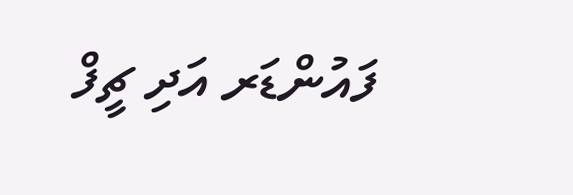ފައުންޑަރ އަދި ޗީފް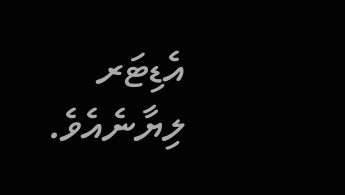އެޑިޓަރ ލިޔާނެއެވެ.